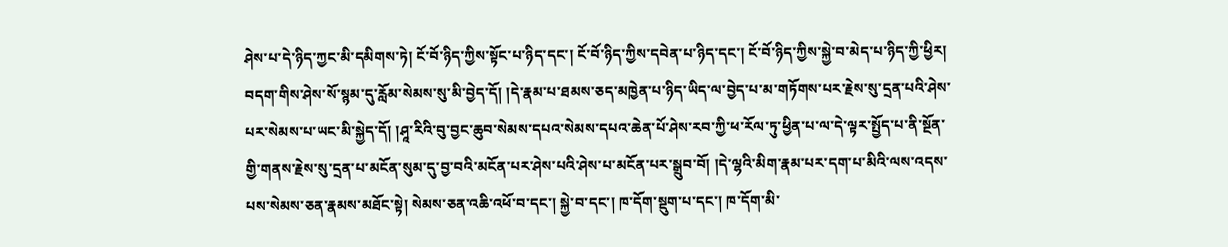ཤེས་པ་དེ་ཉིད་ཀྱང་མི་དམིགས་ཏེ། ངོ་བོ་ཉིད་ཀྱིས་སྟོང་པ་ཉིད་དང་། ངོ་བོ་ཉིད་ཀྱིས་དབེན་པ་ཉིད་དང་། ངོ་བོ་ཉིད་ཀྱིས་སྐྱེ་བ་མེད་པ་ཉིད་ཀྱི་ཕྱིར། བདག་གིས་ཤེས་སོ་སྙམ་དུ་རློམ་སེམས་སུ་མི་བྱེད་དོ། །དེ་རྣམ་པ་ཐམས་ཅད་མཁྱེན་པ་ཉིད་ཡིད་ལ་བྱེད་པ་མ་གཏོགས་པར་རྗེས་སུ་དྲན་པའི་ཤེས་པར་སེམས་པ་ཡང་མི་སྐྱེད་དོ། །ཤཱ་རིའི་བུ་བྱང་ཆུབ་སེམས་དཔའ་སེམས་དཔའ་ཆེན་པོ་ཤེས་རབ་ཀྱི་ཕ་རོལ་ཏུ་ཕྱིན་པ་ལ་དེ་ལྟར་སྤྱོད་པ་ནི་སྔོན་གྱི་གནས་རྗེས་སུ་དྲན་པ་མངོན་སུམ་དུ་བྱ་བའི་མངོན་པར་ཤེས་པའི་ཤེས་པ་མངོན་པར་སྒྲུབ་བོ། །དེ་ལྷའི་མིག་རྣམ་པར་དག་པ་མིའི་ལས་འདས་པས་སེམས་ཅན་རྣམས་མཐོང་སྟེ། སེམས་ཅན་འཆི་འཕོ་བ་དང་། སྐྱེ་བ་དང་། ཁ་དོག་སྡུག་པ་དང་། ཁ་དོག་མི་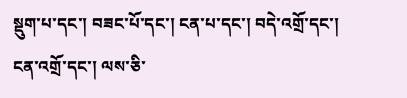སྡུག་པ་དང་། བཟང་པོ་དང་། ངན་པ་དང་། བདེ་འགྲོ་དང་། ངན་འགྲོ་དང་། ལས་ཅི་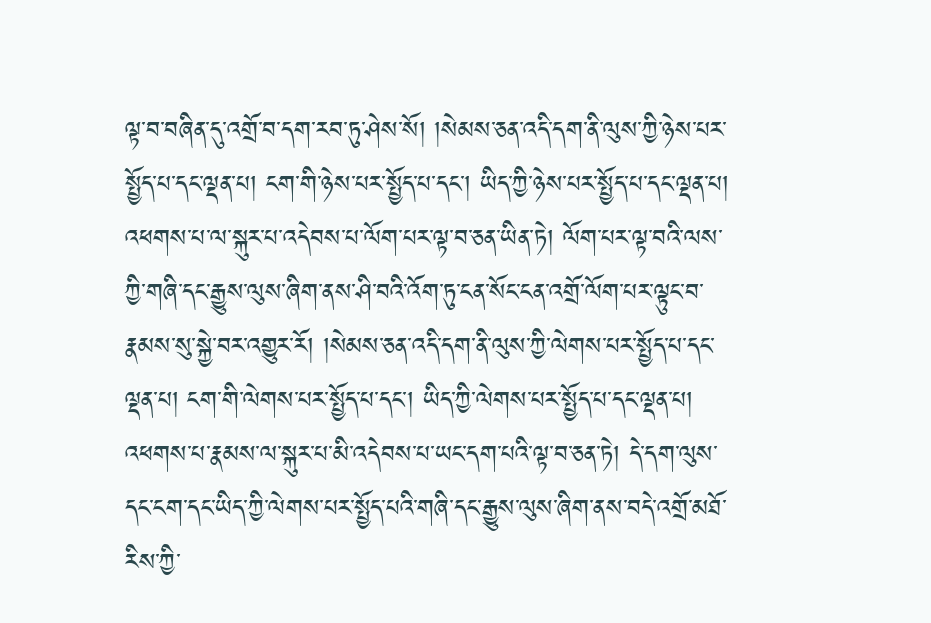ལྟ་བ་བཞིན་དུ་འགྲོ་བ་དག་རབ་ཏུ་ཤེས་སོ། །སེམས་ཅན་འདི་དག་ནི་ལུས་ཀྱི་ཉེས་པར་སྤྱོད་པ་དང་ལྡན་པ། ངག་གི་ཉེས་པར་སྤྱོད་པ་དང་། ཡིད་ཀྱི་ཉེས་པར་སྤྱོད་པ་དང་ལྡན་པ། འཕགས་པ་ལ་སྐུར་པ་འདེབས་པ་ལོག་པར་ལྟ་བ་ཅན་ཡིན་ཏེ། ལོག་པར་ལྟ་བའི་ལས་ཀྱི་གཞི་དང་རྒྱུས་ལུས་ཞིག་ནས་ཤི་བའི་འོག་ཏུ་ངན་སོང་ངན་འགྲོ་ལོག་པར་ལྟུང་བ་རྣམས་སུ་སྐྱེ་བར་འགྱུར་རོ། །སེམས་ཅན་འདི་དག་ནི་ལུས་ཀྱི་ལེགས་པར་སྤྱོད་པ་དང་ལྡན་པ། ངག་གི་ལེགས་པར་སྤྱོད་པ་དང་། ཡིད་ཀྱི་ལེགས་པར་སྤྱོད་པ་དང་ལྡན་པ། འཕགས་པ་རྣམས་ལ་སྐུར་པ་མི་འདེབས་པ་ཡང་དག་པའི་ལྟ་བ་ཅན་ཏེ། དེ་དག་ལུས་དང་ངག་དང་ཡིད་ཀྱི་ལེགས་པར་སྤྱོད་པའི་གཞི་དང་རྒྱུས་ལུས་ཞིག་ནས་བདེ་འགྲོ་མཐོ་རིས་ཀྱི་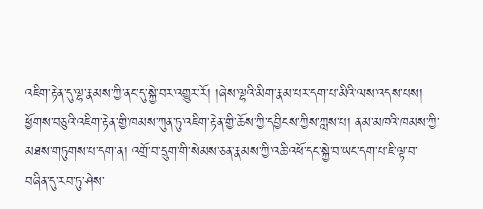འཇིག་རྟེན་དུ་ལྷ་རྣམས་ཀྱི་ནང་དུ་སྐྱེ་བར་འགྱུར་རོ། །ཞེས་ལྷའི་མིག་རྣམ་པར་དག་པ་མིའི་ལས་འདས་པས། ཕྱོགས་བཅུའི་འཇིག་རྟེན་གྱི་ཁམས་ཀུན་ཏུ་འཇིག་རྟེན་གྱི་ཆོས་ཀྱི་དབྱིངས་ཀྱིས་ཀླས་པ། ནམ་མཁའི་ཁམས་ཀྱི་མཐས་གཏུགས་པ་དག་ན། འགྲོ་བ་དྲུག་གི་སེམས་ཅན་རྣམས་ཀྱི་འཆི་འཕོ་དང་སྐྱེ་བ་ཡང་དག་པ་ཇི་ལྟ་བ་བཞིན་དུ་རབ་ཏུ་ཤེས་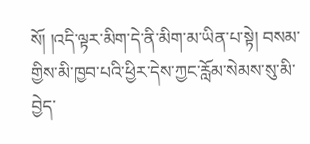སོ། །འདི་ལྟར་མིག་དེ་ནི་མིག་མ་ཡིན་པ་སྟེ། བསམ་གྱིས་མི་ཁྱབ་པའི་ཕྱིར་དེས་ཀྱང་རློམ་སེམས་སུ་མི་བྱེད་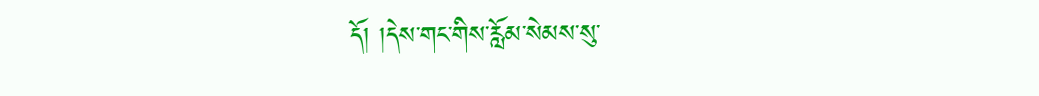དོ། །དེས་གང་གིས་རློམ་སེམས་སུ་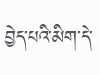བྱེད་པའི་མིག་དེ་